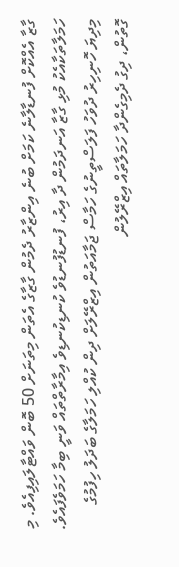ގާޒާ އެއްކޮށް ފުނޑާލާނެ ކަމަށް ބުނެ އިންޒާރު ދެމުން ގާޒާގެ އެތަން މިތަނަށް 50 ބޮން ވައްޓާލައިފިއެވެ. މި ހަމަލާތަކާއެކު މުޅި ގާޒާ އަނދަމުން ދާ އިރު، ފުނޑުފުނޑުވެ ކުނޑިކުނޑިވެ އިމާރާތްތައް ވަނީ ބިމާ ހަމަވެފައެވެ.
މިދިޔަ ހޮނިހިރު ދުވަހު ފަލަސްތީނުގެ ހަމާސް ޖަމާއަތުން އިޒްރޭލަށް ދިން ކުއްލި ހަމަލާގެ ބަދަލު ހިފުމުގެ ގޮތުން، ދިގު ދެމިގެންދާ ހަމަލާތައް އިޒްރޭލުން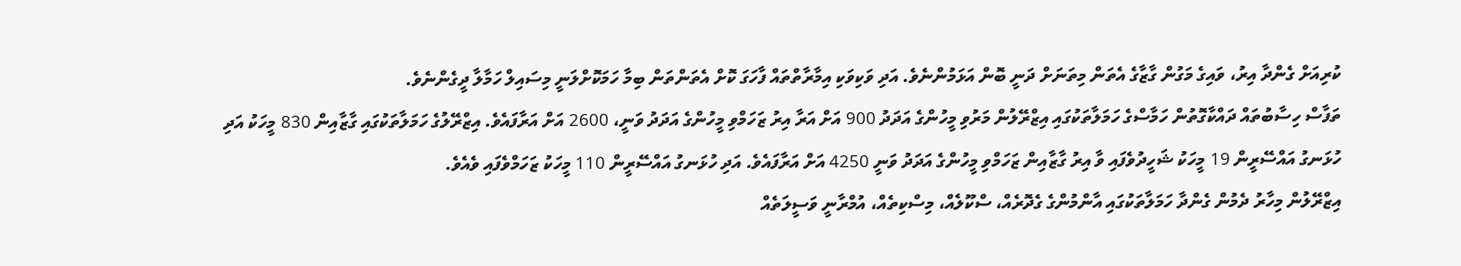ކުރިއަށް ގެންދާ އިރު، ވައިގެ މަގުން ގާޒާގެ އެތަން މިތަނަށް ދަނީ ބޮން އަޅަމުންނެވެ. އަދި ވަކިވަކި އިމާރާތްތައް ފާހަގަ ކޮށް އެތަންތަން ބިމާ ހަމަކޮށްލަނީ މިސައިލް ހަމާލާ ދީގެންނެވެ.
ތަފާސް ހިސާބުތައް ދައްކާގޮތުން ހަމާސްގެ ހަމަލާތަކުގައި އިޒްރޭލުން މަރުވި މީހުންގެ އަދަދު 900 އަށް އަރާ އިރު ޒަހަމްވި މީހުންގެ އަދަދު ވަނީ، 2600 އަށް އަރާފައެވެ. އިޒްރޭލުގެ ހަމަލާތަކުގައި ގާޒާއިން 830 މީހަކު އަދި ހުޅަނގު އައްސޭރީން 19 މީހަކު ޝަހީދުވެފައި ވާ އިރު ގާޒާއިން ޒަހަމްވި މީހުންގެ އަދަދު ވަނީ 4250 އަށް އަރާފައެވެ. އަދި ހުޅަނގު އައްސޭރީން 110 މީހަކު ޒަހަމްވެފައި ވެއެވެ.
އިޒްރޭލުން މިހާރު ދެމުން ގެންދާ ހަމަލާތަކުގައި އާންމުންގެ ގެދޮރެއް، ސްކޫލެއް، މިސްކިތެއް، އުމްރާނީ ވަސީލަތެއް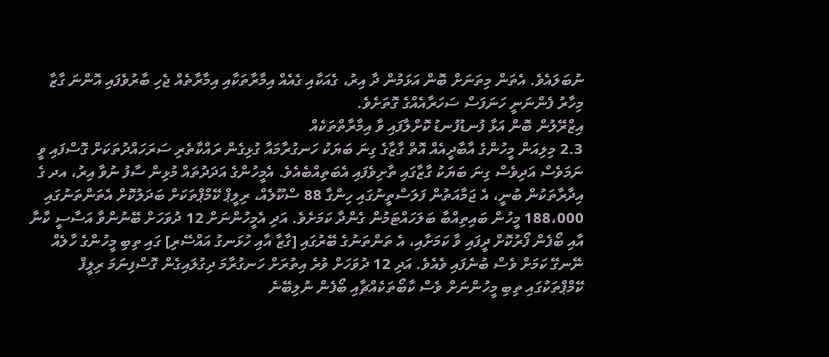ނުބަލައެވެ. އެތަން މިތަނަށް ބޮން އަޅަމުން ދާ އިރު، ގެއަކާއި ގެއެއް އިމާރާތަކާއި އިމާރާތެއް ޖެހި ބާރުވެފައި އޮންނަ ގާޒާ މިހާރު ފެންނަނީ ހަނަފަސް ސަހަރާއެއްގެ ގޮތަށެވެ.
އިޒްރޭލުން ބޮން އަޅާ ފުނޑުފުނޑު ކޮށްލާފައި ވާ އިމާރާތްތަކެއް
2.3 މިލިއަން މީހުންގެ އާބާދީއެއް އޮތް ގާޒާގެ ގިނަ ބަޔަކު ހަނގުރާމައާ ގުޅިގެން ރައްކާތެރި ސަރަހައްދުތަކަށް ގޮސްފައި ވީ ނަމަވެސް އަދިވެސް ގިނަ ބަޔަކު ގާޒާގައި ތާށިވެފައި އެބަތިއްބެއެވެ. އެމީހުންގެ އަދަދުތައް މުޅިން ސާފު ނުވާ އިރު، އދ ގެ އިދާރާތަކުން ބުނީ، އެ ޖަމާއަތުން ފަލަސްތީނުގައި ހިންގާ 88 ސްކޫލެއް، ރިލީޕް ކޭމްޕްތަކަށް ބަދަލުކޮށް އެތަންތަނުގައި 188،000 މީހުން ބައިތިއްބާ ބަލަހައްޓަމުން ގެންދާ ކަމަށެވެ. އަދި އެމީހުންނަށް 12 ދުވަހަށް ބޭނުންވާ އަސާސީ ކާނާ އާއި ބޯފެން ފޯރުކޮށް ދީފައި ވާ ކަމަށާއި، އެ ތަންތަނުގެ ބޭރުގައި [ގާޒާ އާއި ހުޅަނގު އައްސޭރި] ގައި ތިބި މީހުންގެ ހާލެއް ނޭނގޭ ކަމަށް ވެސް ބުނެފައި ވެއެވެ. އަދި 12 ދުވަހަށް ވުރެ އިތުރަށް ހަނގުރާމަ ދިގުލައިގެން ގޮސްފިނަމަ ރިލީފް ކޭމްޕްތަކުގައި ތިބި މީހުންނަށް ވެސް ކާބޯތަކެއްޗާއި ބޯފެން ނުލިބޭނެ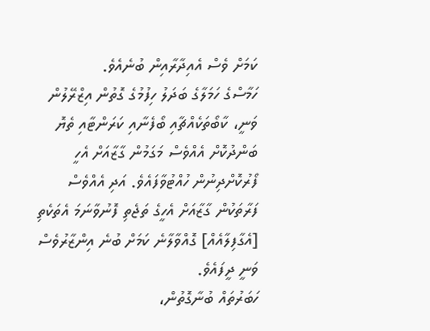ކަމަށް ވެސް އެއިދާރާއިން ބުނެއެވެ.
ހަމާސްގެ ހަމަލާގެ ބަދަލު ހިފުމުގެ ގޮތުން އިޒްރޭލުން ވަނީ، ކާބޯތަކެއްޗާއި ބޯފެނާއި ކަރަންޓާއި ތެޔޮ ބަންދުކޮށް އެއްވެސް މަގަމުން ގާޒާއަށް އެހީ ފޯރުކޮށްދިނުން ހުއްޓުވާފައެވެ. އަދި އެއްވެސް ފަރާތަކުން ގާޒާއަށް އެހީގެ ތަޖެތި ފޮނުވާނަމަ އެތަކެތި [އެގާފިލާއެއް] ގޮއްވާލާނެ ކަމަށް ބުނެ އިންޒާރުވެސް ވަނީ ދީފައެވެ.
ހަބަރުތައް ބުނާގޮތުން،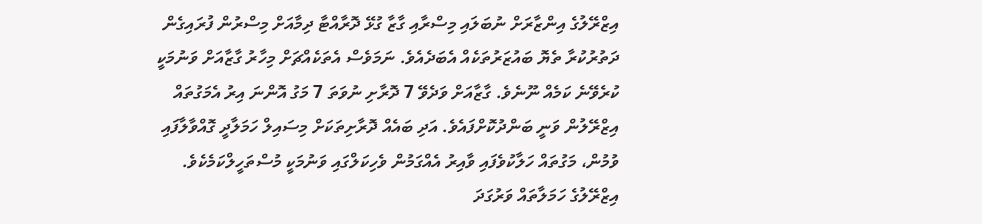އިޒްރޭލުގެ އިންޒާރަށް ނުބަލައި މިސްރާއި ގާޒާ ގުޅޭ ދޮރާއްޓާ ދިމާއަށް މިސްރުން ފުރައިގެން ދަތުރުކުރާ ތެޔޮ ބައުޒަރުތަކެއް އެބަދެއެވެ. ނަމަވެސް އެތަކެއްޗަށް މިހާރު ގާޒާއަށް ވަނުމަކީ ކުރެވޭނެ ކަމެއް ނޫނެވެ. ގާޒާއަށް ވަދެވޭ 7 ދޮރާށި ނުވަތަ 7 މަގު އޮންނަ އިރު އެމަގުތައް އިޒްރޭލުން ވަނީ ބަންދުކޮށްފައެވެ. އަދި ބައެއް ދޮރާށިތަކަށް މިސައިލް ހަމަލާދީ ގޮއްވާލާފައި ވުމުން، މަގުތައް ހަލާކުވެފައި ވާއިރު އެއްގަމުން ވެހިކަލްގައި ވަނުމަކީ މުސްތަހީލްކަމެކެވެ.
އިޒްރޭލުގެ ހަމަލާތައް ވަރުގަދަ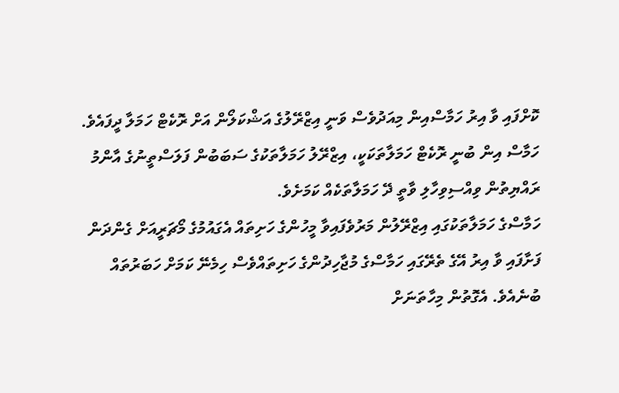ކޮށްފައި ވާ އިރު ހަމާސްއިން މިއަދުވެސް ވަނީ އިޒްރޭލުގެ އަޝްކަލޯން އަށް ރޮކެޓް ހަމަލާ ދީފައެވެ. ހަމާސް އިން ބުނީ ރޮކެޓް ހަމަލާތަކަކީ، އިޒްރޭލު ހަމަލާތަކުގެ ސަބަބުން ފަލަސްތީނުގެ އާންމު ރައްޔިތުން ވިއްސިވިހާލި ވާތީ ދޭ ހަމަލާތަކެއް ކަމަށެވެ.
ހަމާސްގެ ހަމަލާތަކުގައި އިޒްރޭލުން މަރުވެފައިވާ މީހުންގެ ހަށިތައް އެގައުމުގެ މޯޗަރީއަށް ގެންދަން ފަށާފައި ވާ އިރު އޭގެ ތެރޭގައި ހަމާސްގެ މުޖާހިދުންގެ ހަށިތައްވެސް ހިމެނޭ ކަމަށް ހަބަރުތައް ބުނެއެވެ. އެގޮތުން މިހާތަނަށް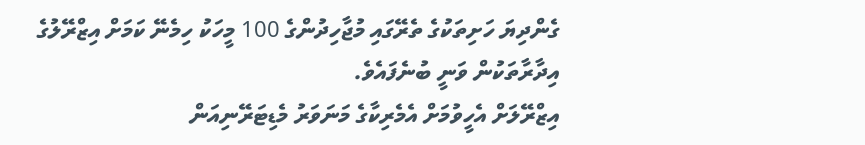ގެންދިޔަ ހަށިތަކުގެ ތެރޭގައި މުޖާހިދުންގެ 100 މީހަކު ހިމެނޭ ކަމަށް އިޒްރޭލުގެ އިދާރާތަކުން ވަނީ ބުނެފައެވެ.
އިޒްރޭލަށް އެހީވުމަށް އެމެރިކާގެ މަނަވަރު މެޑިޓަރޭނިއަން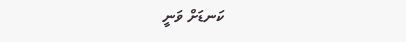ކަނޑަށް ވަނީ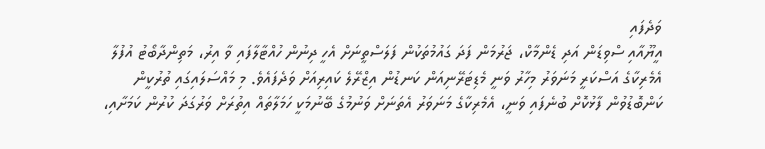ވަދެފައި
އީޔޫއާއި ސްވިޑަން އަދި ޑެންމާކް، ޖަރުމަން ފަދަ ގައުމުތަކުން ފަލަސްތީނަށް އެހީ ދިނުން ހުއްޓާލާފައި ވާ އިރު، މަތިންދާބޯޓު އުފުލާ އެމެރިކާގެ އަސްކަރީ މަނަވަރު މިހާރު ވަނީ މެޑިޓަރޭނިއަން ކަނޑުން އިޒްރޭލެ ކައިރިއަށް ވަދެފައެވެ. މި މައްސަލައިގައި ތުރުކީން ކަންބޮޑުވުން ފާޅުކޮށް ބުނެފައި ވަނީ، އެމެރިކާގެ މަނަވަރު އެތަނަށް ވަނުމުގެ ބޭނުމަކީ ހަމަލާތައް އިތުރަށް ވަރުގަދަ ކުރުން ކަމަށާއި،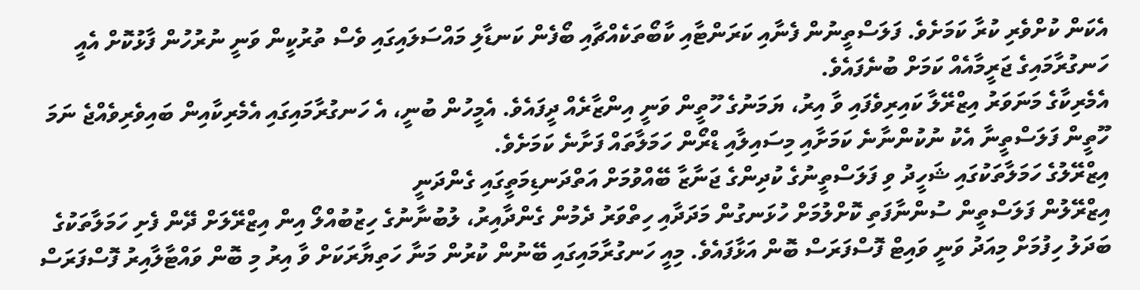އެކަން ކުށްވެރި ކުރާ ކަމަށެވެ. ފަލަސްތީނުން ފެނާއި ކަރަންޓާއި ކާބޯތަކެއްޗާއި ބޯފެން ކަނޑާލި މައްސަލައިގައި ވެސް ތުރުކީން ވަނީ ނުރުހުން ފާޅުކޮށް އެއީ ހަނގުރާމައިގެ ޖަރީމާއެއް ކަމަށް ބުނެފައެވެ.
އެމެރިކާގެ މަނަވަރު އިޒްރޭލާ ކައިރިވެފައި ވާ އިރު، ޔަމަނުގެ ހޫތީން ވަނީ އިންޒާރެއް ދީފައެވެ. އެމީހުން ބުނީ، އެ ހަނގުރާމައިގައި އެމެރިކާއިން ބައިވެރިވެއްޖެ ނަމަ ހޫތީން ފަލަސްތީނާ އެކު ނުކުންނާނެ ކަމަށާއި މިސައިލާއި ޑްރޯން ހަމަލާތައް ފަށާނެ ކަމަށެވެ.
އިޒްރޭލުގެ ހަމަލާތަކުގައި ޝަހީދު ވި ފަލަސްތީނުގެ ކުދިންގެ ޖަނާޒާ ބޭއްވުމަށް އަތްދަނޑިމަތީގައި ގެންދަނީ
އިޒްރޭލުން ފަލަސްތީން ސުންނާފަތި ކޮށްލުމަށް ހުޅަނގުން މަދަދާއި ހިތްވަރު ދެމުން ގެންދާއިރު، ލުބުނާނުގެ ހިޒުބުއްލޯ އިން އިޒްރޭލަށް ދޭން ފެށި ހަމަލާތަކުގެ ބަދަލު ހިފުމަށް މިއަދު ވަނީ ވައިޓް ފޮސްފަރަސް ބޮން އަޅާފައެވެ. މިއީ ހަނގުރާމައިގައި ބޭނުން ކުރުން މަނާ ހަތިޔާރަކަށް ވާ އިރު މި ބޮން ވައްޓާލާއިރު ފޮސްފަރަސް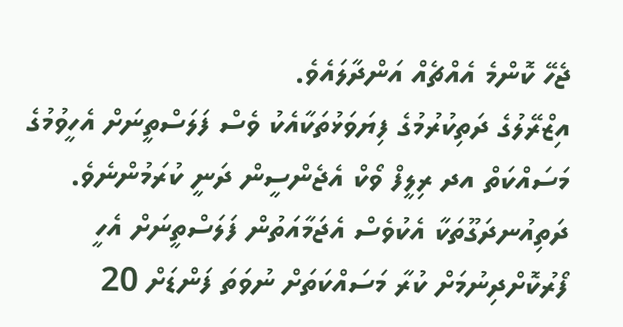ޖެހޭ ކޮންމެ އެއްޗެއް އަންދާލައެވެ.
އިޒްރޭލުގެ ދަތިކުރުމުގެ ފިޔަވަޅުތަކާއެކު ވެސް ފަލަސްތީނަށް އެހީވުމުގެ މަސައްކަތް އދ ރިލީފް ވޯކް އެޖެންސީން ދަނީ ކުރަމުންނެވެ. ދަތިއުނދަގޫތަކާ އެކުވެސް އެޖަމާއަތުން ފަލަސްތީނަށް އެހީ ފޯރުކޮށްދިނުމަށް ކުރާ މަސައްކަތަށް ނުވަތަ ފަންޑަށް 20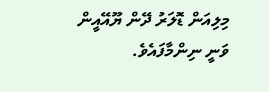މިލިއަން ޑޮލަރު ދޭން ޔޫއޭއީން ވަނީ ނިންމާފައެވެ.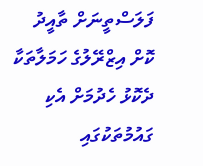ފަލަސްތީނަށް ތާއީދު ކޮށް އިޒްރޭލުގެ ހަމަލާތަކާ ދެކޮޅު ހެދުމަށް އެކި ގައުމުތަކުގައި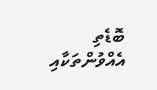ބޮޑެތި އެއްވުންތަކާއި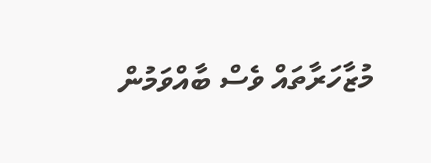މުޒާހަރާތައް ވެސް ބާއްވަމުން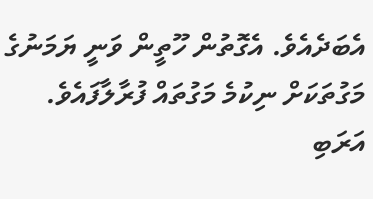އެބަދެއެވެ. އެގޮތުން ހޫތީން ވަނީ ޔަމަނުގެ މަގުތަކަށް ނިކުމެ މަގުތައް ފުރާލާފައެވެ. އަރަބި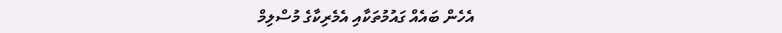އެހެން ބައެއް ގައުމުތަކާއި އެމެރިކާގެ މުސްލިމް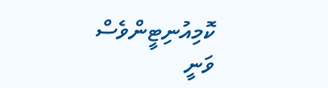ކޮމިއުނިޓީންވެސް ވަނީ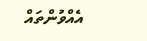އެއްވުންތައް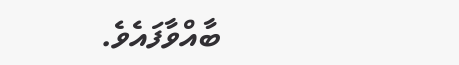ބާއްވާފައެވެ.